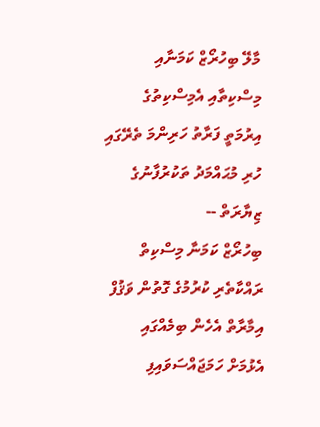މާލޭ ބިހުރޯޒް ކަމަނާއި މިސްކިތާއި އެމިސްކިތުގެ އިރުމަތީ ފަރާތު ހަރިންމަ ތެރޭގައި ހުރި މުޙައްމަދު ތަކުރުފާނުގެ ޒިޔާރަތް --
ބިހުރޯޒް ކަމަނާ މިސްކިތް ރައްކާތެރި ކުރުމުގެ ގޮތުން ވަޤުފް އިމާރާތް އެހެން ބިމެއްގައި އެޅުމަށް ހަމަޖައްސަވައިފި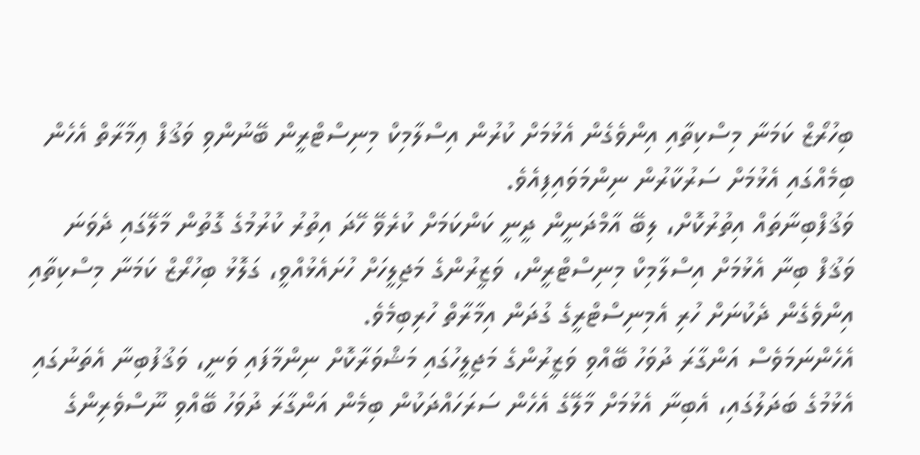ބިހުރޯޒް ކަމަނާ މިސްކިތާއި އިންވެގެން އެޅުމަށް ކުރުން އިސްލާމިކް މިނިސްޓްރީން ބޭނުންވި ވަޤުފް ޢިމާރާތް އެހެން ބިމެއްގައި އެޅުމަށް ސަރުކާރުން ނިންމަވައިފިއެވެ.
ވަޤުފްބިނާތައް އިތުރުކޮށް، ލިބޭ އާމްދަނީން ދީނީ ކަންކަމަށް ކުރެވޭ ހޭދަ އިތުރު ކުރުމުގެ ގޮތުން މާލޭގައި ދެވަނަ ވަޤުފް ބިނާ އެޅުމަށް އިސްލާމިކް މިނިސްޓްރީން، ވަޒީރުންގެ މަޖިލީހަށް ހުށައެޅުއްވީ، ގަލޮޅު ބިހުރޯޒް ކަމަނާ މިސްކިތާއި އިންވެގެން ދެކުނަށް ހުރި އެމިނިސްޓްރީގެ ގުދަން އިމާރާތް ހުރިބިމެވެ.
އެހެންނަމަވެސް އަންގާރަ ދުވަހު ބޭއްވި ވަޒީރުންގެ މަޖިލީހުގައި މަޝްވަރާކޮށް ނިންމާފައި ވަނީ، ވަޤުފުބިނާ އެތަނުގައި އެޅުމުގެ ބަދަލުގައި، އެބިނާ އެޅުމަށް މާލޭގެ އެހެން ސަރަހައްދަކުން ބިމެން އަންގާރަ ދުވަހު ބޭއްވި ނޫސްވެރިންގެ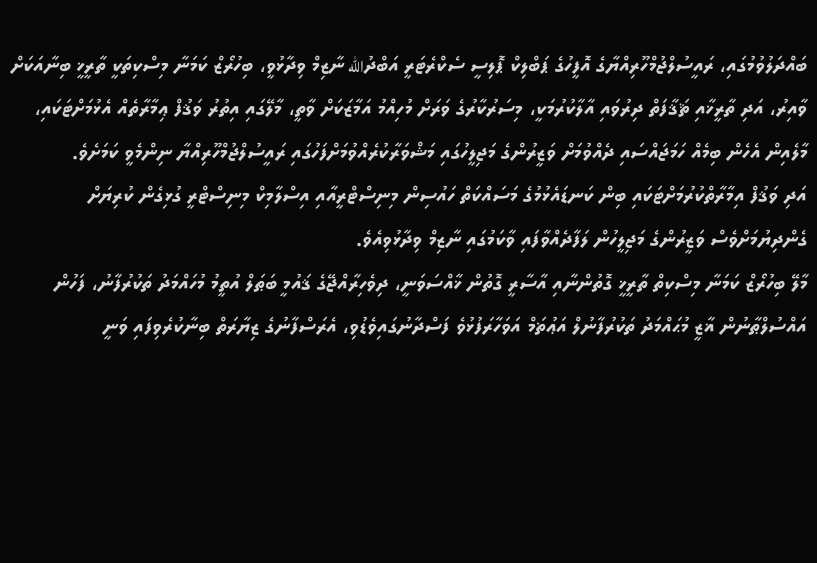ބައްދަލުވުމުގައި، ރައީސުލްޖުމްހޫރިއްޔާގެ އޮފީހުގެ ޕަބްލިކް ޕޮލިސީ ސެކްރެޓަރީ އަބްދުالله ނާޒިމް ވިދާޅުވީ، ބިހުރޯޒް ކަމަނާ މިސްކިތަކީ ތާރީޚީ ބިނާއަކަށް ވާއިރު، އަދި ތާރީޚާއި ޘަޤާފަތް ދިރުވައި އާލާކުރުމަކީ، މިސަރުކާރުގެ ވަރަށް މުހިއްމު އަމާޒަކަށް ވާތީ، މާލޭގައި އިތުރު ވަޤުފް ޢިމާރާތެއް އެޅުމަށްޓަކައި، މާލެއިން އެހެން ބިމެއް ހަމަޖައްސައި ދެއްވުމަށް ވަޒީރުންގެ މަޖިލީހުގައި މަޝްވަރާކުރެއްވުމަށްފަހުގައި ރައީސުލްޖުމްހޫރިއްޔާ ނިންމެވީ ކަމަށެވެ.
އަދި ވަޤުފް އިމާރާތްކުރުމަށްޓަކައި ބިން ކަނޑައެޅުމުގެ މަސައްކަތް ހައުސިން މިނިސްޓްރީއާއި އިސްލާމިކް މިނިސްޓްރީ ގުޅިގެން ކުރިޔަށް ގެންދިޔުމަށްވެސް ވަޒީރުންގެ މަޖިލީހުން ލަފާދެއްވާފައި ވާކަމުގައި ނާޒިމް ވިދާޅުވިއެވެ.
މާލޭ ބިހުރޯޒް ކަމަނާ މިސްކިތް ތާރީޚީ ގޮތުންނާއި އާސާރީ ގޮތުން ޚާއްސަވަނީ، ދިވެހިރާއްޖޭގެ ޤައުމީ ބަޠަލް އުތީމު މުހައްމަދު ތަކުރުފާނު، ފަހުން އައްސުލްޠާނުން ޣާޒީ މުޙައްމަދު ތަކުރުފާނުލް އަޢުޡަމް އަވަހާރަފުޅުވެ ފަސްދާނުގައިވެޑުވި، އެރަސްފާނުގެ ޒިޔާރަތް ބިނާކުރެވިފައި ވަނީ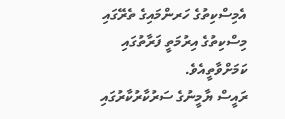އެމިސްކިތުގެ ހަރންމައިގެ ތެރޭގައި މިސްކިތުގެ އިރުމަތީ ފަރާތުގައި ކަމަށްވާތީއެވެ.
ރައީސް ޔާމީނުގެ ސަރުކާރުކާރުގައި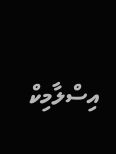އިސްލާމިކް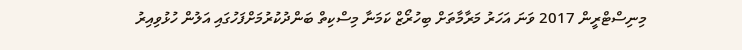މިނިސްޓްރީން 2017 ވަނަ އަހަރު މަރާމާތަށް ބިހުރޯޒް ކަމަނާ މިސްކިތް ބަންދުކުރުމަށްފަހުގައި އަލުން ހުޅުވިއިރު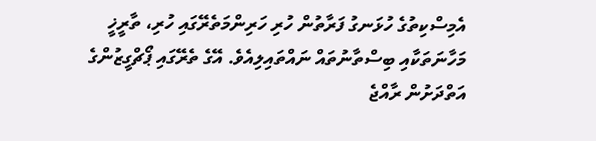އެމިސްކިތުގެ ހުޅަނގު ފަރާތުން ހުރި ހަރިންމަތެރޭގައި ހުރި، ތާރީޚީ މަހާނަތަކާއި ބިސްތާނުތައް ނައްތައިލިއެވެ. އޭގެ ތެރޭގައި ޕޯޗްގީޒުންގެ އަތްދަށުން ރާއްޖެ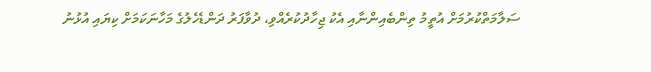ސަލާމަތްކުރުމަށް އުތީމު ތިންބެއިންނާއި އެކު ޖިހާދުކުރެއްވި، ދުވާފަރު ދަންޑެހެލުގެ މަހާނަކަމަށް ކިޔައި އުޅުނު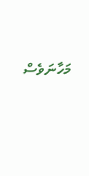މަހާނަވެސް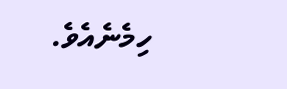ހިމެނެއެވެ.